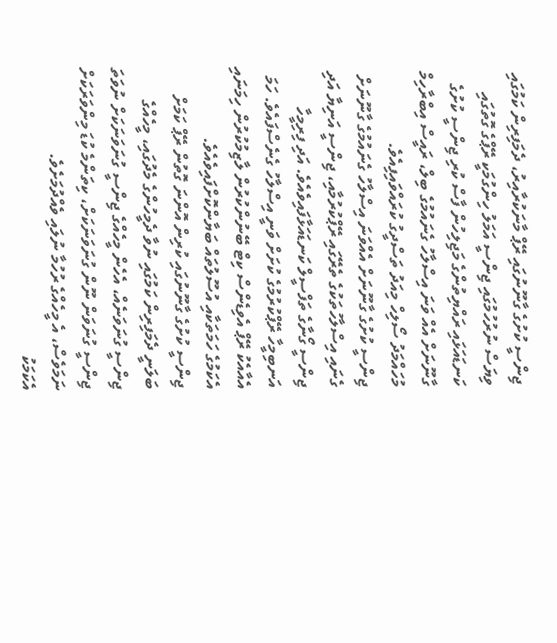ޖިންސީ ކުށުގެ ގާނޫނުގައި ރޭޕް މާނަކުރާއިރު، ދެމަފިރިން ކަމުގައި ވިޔަސް ނުރުހުމުގައި ޖިންސީ އަމަލު ހިންގުމަކީ ރޭޕްގެ ގޮތުގައި ކަނޑައަޅައި ރައްޔިތުންގެ މަޖިލިހުން ފާސް ކުރި ޖިންސީ ކުށުގެ ގާނޫނަށް އެއް ވަނަ އިސްލާހު ގެނައުމުގެ ބިލް، ރައީސް އިބްރާހިމް މުހައްމަދު ސޯލިހް މިއަދު ތަސްދީގު ކުރައްވައިފިއެވެ.
ޖިންސީ ކުށުގެ ގާނޫނަށް އެއްވަނަ އިސްލާހު ގެނައުމުގެ ގާނޫނަށް ގެނައި އިސްލާހުތަކުގެ ތެރޭގައި ރޭޕްކުރުމާއި، ޖިންސީ އަނިޔާ އަދި ޖިންސީ ގޯނާގެ ތަފްސީލް ކަނޑައަޅާފައިވެއެވެ. އަދި ފިރިމީހާ އަނބިމީހާ ރޭޕްކުރުމުގެ ކުށަށް ވަނީ އިސްލާހު ގެނެސްފައެވެ. ހަމަ އެއާއެކު ރޭޕް އެވިޑެންސް ކިޓް ބޭނުންކުރުން ލާޒިމުކުރުން ހިމަނައި އެކަމުގެ ހަމަތަކާއި އުސޫލުތައް ބަޔާންކޮށްފައިވެއެވެ.
ޖިންސީ ކުށުގެ ގާނޫނުގައި ކުރިން އޮންނަ ގޮތުން ރޭޕް ކަމަށް ބަލަނީ ދެމަފިރިން ކަމުގައި ނުވާ ދެމީހުންގެ މެދުގައި، މީހެއްގެ ޖިންސީ ގުނަވަނެއް، އެހެން މީހެއްގެ ޖިންސީ ގުނަވަނަކަށް ނުވަތަ ޖިންސީ ގުނަވަން ނޫން ގުނަވަނަކަށް، ކިތަންމެ ކުޑަ މިންވަރަކަށް ނަމަވެސް، އެ މީހެއްގެ ރުހުމާ ނުލައި ވެއްދުމަށެވެ.
އެކަމަކު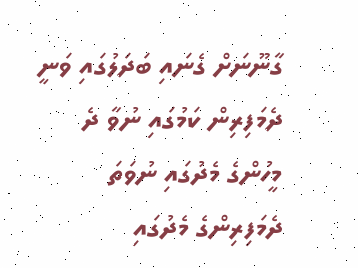ގާނޫނަށް ގެނައި ބަދަލުގައި ވަނީ ދެމަފިރިން ކަމުގައި ނުވާ ދެ މީހުންގެ މެދުގައި ނުވަތަ ދެމަފިރިންގެ މެދުގައި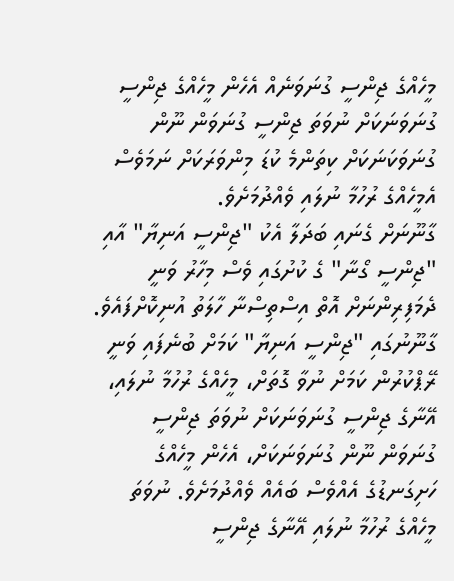މީހެއްގެ ޖިންސީ ގުނަވަނެއް އެހެން މީހެއްގެ ޖިންސީ ގުނަވަނަކަށް ނުވަތަ ޖިންސީ ގުނަވަން ނޫން ގުނަވަކަނަކަށް ކިތަންމެ ކުޑަ މިންވަރަކަށް ނަމަވެސް އެމީހެއްގެ ރުހުމާ ނުލައި ވެއްދުމަށެވެ.
ގާނޫނަށް ގެނައި ބަދަލާ އެކު "ޖިންސީ އަނިޔާ" އާއި "ޖިންސީ ގޯނާ" ގެ ކުށުގައި ވެސް މިހާރު ވަނީ ދެމަފިރިންނަށް އޮތް އިސްތިސްނާ ހާލަތު އުނިކޮށްފައެވެ.
ގާނޫނުގައި "ޖިންސީ އަނިޔާ" ކަމަށް ބުނެފައި ވަނީ ރޭޕްކުރުން ކަމަށް ނުވާ ގޮތަށް، މީހެއްގެ ރުހުމާ ނުލައި، އޭނާގެ ޖިންސީ ގުނަވަނަކަށް ނުވަތަ ޖިންސީ ގުނަވަން ނޫން ގުނަވަނަކަށް، އެހެން މީހެއްގެ ހަށިގަނޑުގެ އެއްވެސް ބައެއް ވެއްދުމަށެވެ. ނުވަތަ މީހެއްގެ ރުހުމާ ނުލައި އޭނާގެ ޖިންސީ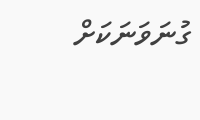ގުނަވަނަކަށް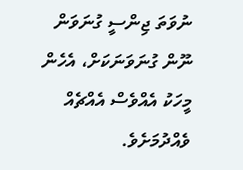ނުވަތަ ޖިންސީ ގުނަވަން ނޫން ގުނަވަނަކަށް، އެހެން މީހަކު އެއްވެސް އެއްޗެއް ވެއްދުމަށެވެ.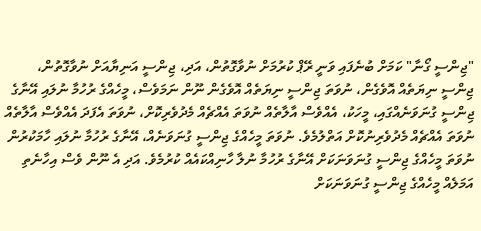"ޖިންސީ ގޯނާ" ކަމަށް ބުނެފައި ވަނީ ރޭޕް ކުރުމަށް ނުވާގޮތުން، އަދި، ޖިންސީ އަނިޔާއަށް ނުވާގޮތުން، ޖިންސީ ނިޔަތެއް އޮވެގެން، ނުވަތަ ޖިންސީ ނިޔަތެއް އޮވެގެން ނޫން ނަމަވެސް، މީހެއްގެ ރުހުމާ ނުލައި އޭނާގެ ޖިންސީ ގުނަވަނެއްގައި، މީހަކު، އެއްވެސް އާލާތެއް ނުވަތަ އެއްޗެއް މެދުވެރިކޮށް، ނުވަތަ އެފަދަ އެއްވެސް އާލާތެއް ނުވަތަ އެއްޗެއް މެދުވެރިނުކޮށް އަތްލުމެވެ. ނުވަތަ މީހެއްގެ ޖިންސީ ގުނަވަނެއް، އޭނާގެ ރުހުމާ ނުލައި ހާމަކުރުން ނުވަތަ މީހެއްގެ ޖިންސީ ގުނަވަނަކަށް އޭނާގެ ރުހުމާ ނުލާ ހާނިއްކައެއް ކުރުމެވެ. އަދި އެ ނޫން ވެސް އިހާނެތި އަމަލެއް މީހެއްގެ ޖިންސީ ގުނަވަނަކަށް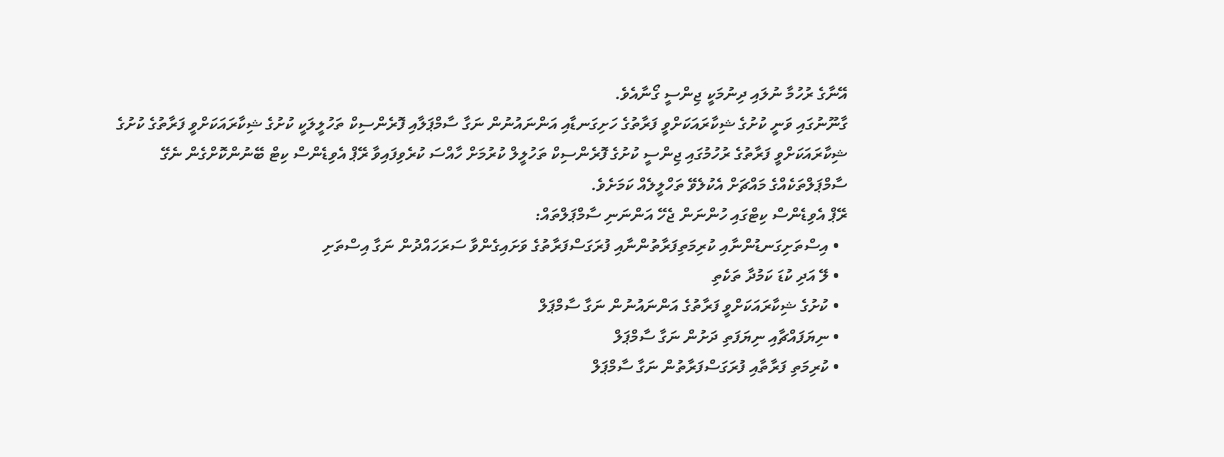އޭނާގެ ރުހުމާ ނުލައި ދިނުމަކީ ޖިންސީ ގޯނާއެވެ.
ގާނޫނުގައި ވަނީ ކުށުގެ ޝިކާރައަކަށްވީ ފަރާތުގެ ހަށިގަނޑާއި އަންނައުނުން ނަގާ ސާމްޕަލާއި ފޮރެންސިކް ތަހުލީލަކީ ކުށުގެ ޝިކާރައަކަށްވީ ފަރާތުގެ ކުށުގެ ޝިކާރައަކަށްވީ ފަރާތުގެ ރުހުމުގައި ޖިންސީ ކުށުގެ ފޮރެންސިކް ތަހުލީލް ކުރުމަށް ހާއްސަ ކުރެވިފައިވާ ރޭޕް އެވިޑެންސް ކިޓް ބޭނުންކޮށްގެން ނެގޭ ސާމްޕަލްތަކެއްގެ މައްޗަށް އެކުލެވޭ ތަހްލީލެއް ކަމަށެވެ.
ރޭޕް އެވިޑެންސް ކިޓްގައި ހުންނަން ޖެހޭ އަންނަނި ސާމްޕަލްތައް:
  • އިސްތަށިގަނޑުންނާއި ކުރިމަތިފަރާތުންނާއި ފުރަގަސްފަރާތުގެ ވަށައިގެންވާ ސަރަހައްދުން ނަގާ އިސްތަށި
  • ލޭ އަދި ކުޑަ ކަމުދާ ތަކެތި
  • ކުށުގެ ޝިކާރައަކަށްވީ ފަރާތުގެ އަންނައުނުން ނަގާ ސާމްޕަލް
  • ނިޔަފައްޗާއި ނިޔަފަތި ދަށުން ނަގާ ސާމްޕަލް
  • ކުރިމަތި ފަރާތާއި ފުރަގަސްފަރާތުން ނަގާ ސާމްޕަލް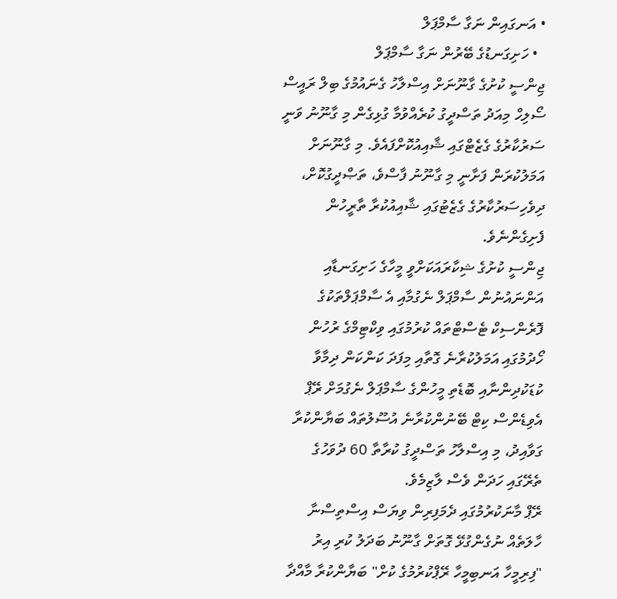• އަނގައިން ނަގާ ސާމްޕަލް
  • ހަށިގަނޑުގެ ބޭރުން ނަގާ ސާމްޕަލް
ޖިންސީ ކުށުގެ ގާނޫނަށް އިސްލާހު ގެނައުމުގެ ބިލް ރައީސް ސޯލިހް މިއަދު ތަސްދީގު ކުރެއްވުމާ ގުޅިގެން މި ގާނޫނު ވަނީ ސަރުކާރުގެ ގެޒެޓްގައި ޝާއިއުކޮށްފައެވެ. މި ގާނޫނަށް އަމަލުކުރަން ފަށާނީ މި ގާނޫނު ފާސްވެ، ތަޞްދީގުކޮށް، ދިވެހިސަރުކާރުގެ ގެޒެޓުގައި ޝާއިއުކުރާ ތާރީހުން ފެށިގެންނެވެ.
ޖިންސީ ކުށުގެ ޝިކާރައަކަށްވީ މީހާގެ ހަށިގަނޑާއި އަންނައުނުން ސާމްޕަލް ނެގުމާއި އެ ސާމްޕަލްތަކުގެ ފޮރެންސިކް ޓެސްޓްތައް ކުރުމުގައި ވިކްޓިމްގެ ރުހުން ހޯދުމުގައި އަމަލުކުރާނެ ގޮތާއި މިފަދަ ކަންކަން ދިމާވާ ކުޑަކުދިންނާއި ބޮޑެތި މީހުންގެ ސާމްޕަލް ނެގުމަށް ރޭޕް އެވިޑެންސް ކިޓް ބޭނުންކުރާނެ އުސޫލުތައް ބަޔާންކުރާ ގަވާއިދު، މި އިސްލާހު ތަސްދީގު ކުރާތާ 60 ދުވަހުގެ ތެރޭގައި ހަދަން ވެސް ލާޒިމެވެ.
ރޭޕް މާނަކުރުމުގައި ދެމަފިރިން ވިޔަސް އިސްތިސްނާ ހާލަތެއް ނުގެންގުޅޭ ގޮތަށް ގާނޫނު ބަދަލު ކުރި އިރު "ފިރިމީހާ އަނބިމީހާ ރޭޕްކުރުމުގެ ކުށް" ބަޔާންކުރާ މާއްދާ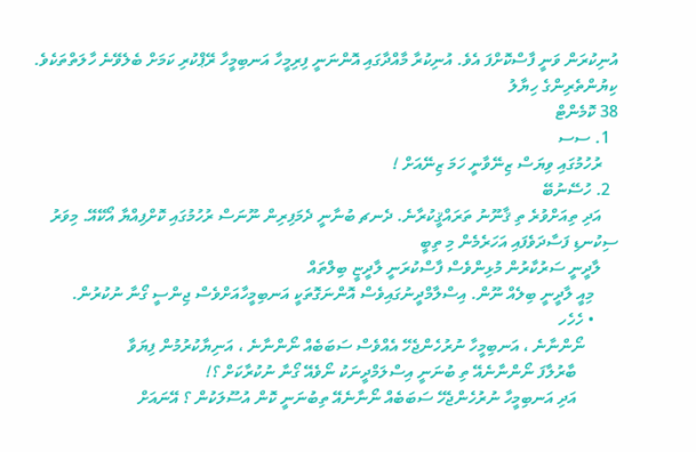އުނިކުރަން ވަނީ ފާސްކޮށްފަ އެވެ. އުނިކުރާ މާއްދާގައި އޮންނަނީ ފިރިމީހާ އަނބިމީހާ ރޭޕްކުރި ކަމަށް ބެލެވޭނެ ހާލަތްތަކެވެ.
ކިޔުންތެރިންގެ ހިޔާލު
38 ކޮމެންޓް
  1. ސސ
    ރުހުމުގައި ވިޔަސް ޒިނޭވާނީ ހަމަ ޒިނޭއަށް !
  2. ހުސޭނުބޭ
    އަދި ތިއަށްވުރެ ތި ޤާނޫނު ތަރައްޤީކުރާނެ. ދެނޗ ބުނާނީ ދެމަފިރިން ނޫނަސް ރުހުމުގައި ކޮށްފިއްޔާ އޯކޭއޭ. މިވަރު ސިކުނޑި ފަސާދަވެފައި އަހަރެމެން މި ތިބީ
    ލާދީނީ ސަރުކާރުން މުޅިންވެސް ފާސްކުރަނީ ލާދީޏީ ބިލްތައް
      މިއީ ލާދީނީ ބިލެއް ނޫން. އިސްލާމްދީނުގައިވެސް އޮންނަގޮތަކީ އަނބިމީހާއަށްވެސް ޖިންސީ ގޯނާ ނުކުރުން.
      • ހެހެހ
        ނޯންނާނެ ، އަނބިމީހާ ނުރުހެންޖެހޭ އެއްވެސް ސަބަބެއް ނޯންނާނެ ، އަނިޔާކުރުމުން ފިޔަވާ
          ބާރުލާފަ ނޯންނާނެއޭ ތި ބުނަނީ އިސްލަމްދީނަކު ނޯވެއޭ ގޯނާ ނުކުރާކަށް ؟!
          އަދި އަނބިމީހާ ނުރުހެންޖެހޭ ސަބަބެއް ނޯނާނެއޭ ތިބުނަނީ ކޮން އުސޫލަކުން ؟ އޭނައަށް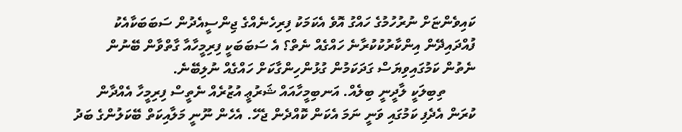ކައިވެންޏަށް ނުރުހުމުގެ ހައްގު އޮވެ އެކަމަކު ފިރިހެނެއްގެ ޖިންސީއެދުން ސަބަބަކާއެކު ފުއްދައިދޭން އިންކާރުކުކުރާނެ ހައްގެއް ނެތް؟ އެ ސަބަބަކީ ފިރިމީހާއާ ގާތްވާން ބޭނުން ނެތުން ކަމުގައިވިޔަސް ގަދަކަމުން ގުޅުންހިންގާކަށް ހައްގެއް ނުލިބޭނެ.
        ތިބިލަކީ ލާދީނީ ބިލެއް. އަނބިމީހާއައް ޝަރުޢީ އުޒުރެއް ނެތީސް ފިރިމީހާ އެއްދާން ކުރަން އެދެފި ކަމުގައި ވަނީ ނަމަ އެކަން ކޮއްދެން ޖެހޭ. އެހެން ނޫނީ މަލާއިކަތް ބޭކަލުންގެ ބަދު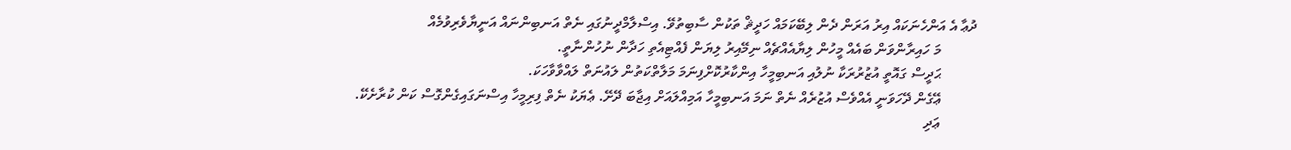ދުޢާ އެ އަންހެނަކައް އިރު އަރަން ދެން ލިބޭކަމައް ހަދީޘް ތަކުން ސާބިތުވޭ. އިސްލާމްދީނުގައި ނެތް އަނބިންނައް އަނީޔާވެރިވުމެއް
          މަ ހައިރާންވަން ބައެއް މީހުން ލިޔާއެއްޗެއް ނިމޭއިރު ލިޔަން ފެއްޓިއެތި ހަދާން ނުހުންނާތީ.
          ޙަދީސް ގައޮތީ އުޒުރުރަކާ ނުލުއި އަނބިމީހާ އިންކާރުކޮށްފިނަމަ މަލާތްކަތުން ލައުނަތް ލައްވާވާހަކަ.
          ޢޭގެން ދޭހަވަނީ އެއްވެސް އުޒުރެއް ނެތް ނަމަ އަނބިމީހާ އަމިއްލައަށް އިޖާބަ ދޭށޭ. ޢެޔަކު ނެތް ފިރިމީހާ އިސްނަގައިގެންގޮސް ކަން ކުރާށެކޭ.
          ޢަދި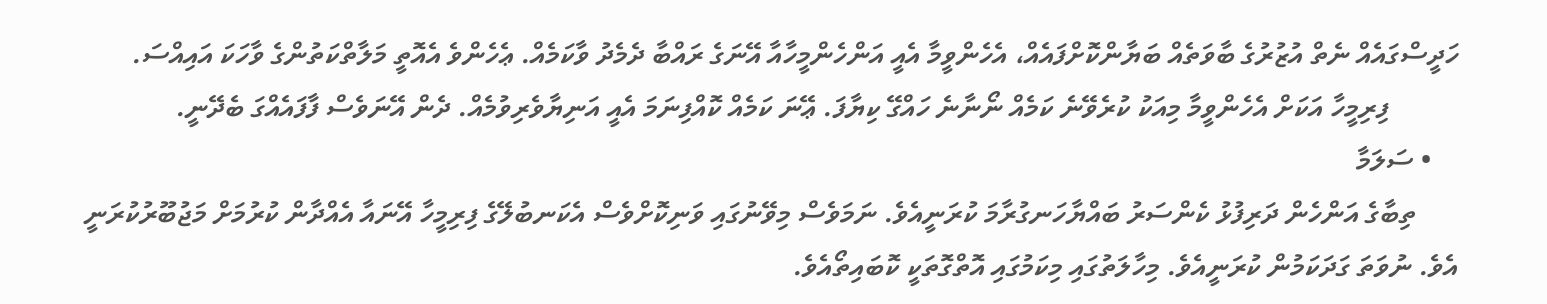ހަދީސްގައެއް ނެތް އުޒުރުގެ ބާވަތެއް ބަޔާންކޮށްފައެއް، އެހެންވީމާ އެއީ އަންހެންމީހާއާ އޭނަގެ ރައްބާ ދެމެދު ވާކަމެއް. ޢެހެންވެ އެއޮތީ މަލާތްކަތުންގެ ވާހަކަ އައިއްސަ.
          ފިރިމީހާ އަކަށް އެހެންވީމާ މިއަކު ކުރެވޭނެ ކަމެއް ނޯނާނެ ހައްގޭ ކިޔާފަ. ޢޭނަ ކަމެއް ކޮއްފިނަމަ އެއީ އަނިޔާވެރިވުމެއް. ދެން އޭނަވެސް ފާފައެއްގަ ބެދޭނީ.
    • ސަލަމާ
      ތިބާގެ އަންހެން ދަރިފުޅު ކެންސަރު ބައްޔާހަނގުރާމަ ކުރަނީއެވެ. ނަމަވެސް މިވޭނުގައި ވަނިކޮށްވެސް އެކަނބުލޭގެ ފިރިމީހާ އޭނައާ އެއްދާން ކުރުމަށް މަޖުބޫރުކުރަނީ އެވެ. ނުވަތަ ގަދަކަމުން ކުރަނީއެވެ. މިހާލަތުގައި މިކަމުގައި އޮތްގޮތަކީ ކޮބައިތޯއެވެ.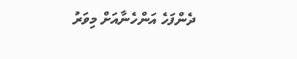ދެންފަހެ އަންހެނާއަށް މިވަރު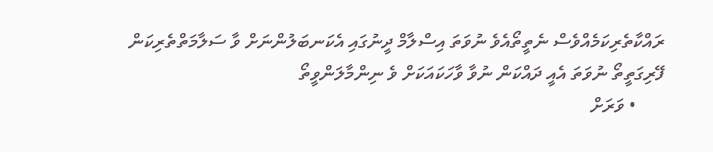ރައްކާތެރިކަމެއްވެސް ނެތީތޯއެވެ ނުވަތަ އިސްލާމް ދީނުގައި އެކަނބަލުންނަށް ވާ ސަލާމަތްތެރިކަން ފޭރިގަތީތޯ ނުވަތަ އެއީ ދައްކަން ނުވާ ވާހަކައަކަށް ވެ ނިންމާލަންވީތޯ
      • ވަރަށް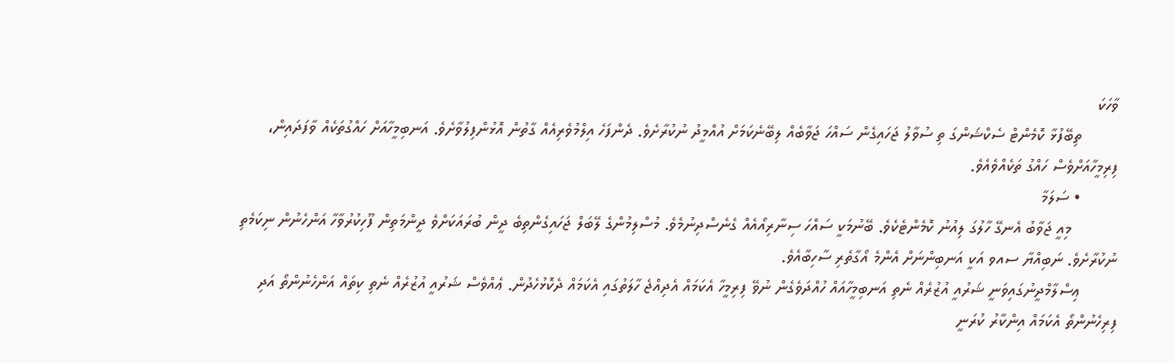ވާހަކަ
        ތިބޭފުޅާ ކޮމެންޓް ސެކްޝަންގަ ތި ސުވާލު ޖަހައިގެން ސައްހަ ޖަވާބެއް ލިބޭނެކަމަށް އުއްމީދު ނުކުރާށެވެ. ދެންފަހެ އިލްމުވެރިއެއް ގާތުން އޮޅުންފިލުވާށެވެ. އަނބިމީހާއަށް ހައްގުތަކެއް ވާފަދައިން، ފިރިމީހާއަށްވެސް ހައްގު ތަކެއްވެއެވެ.
        • ސަލަމާ
          މިއީ ޖަވާބު އެނގޭ ހާލުގަ ލިއުނު ކޮމެންޓެކެވެ. ބޭނުމަކީ ސައްހަ ސިނާރިއޯއެއް ގެނެސްދިނުމެވެ. މުސްލިމުންގެ ލޭބަލް ޖަހައިގެންތިބެ ދީން ބުރައަކަށްވެ ދީންމަތިން ފޫހިކުރުވާހާ އަންހެނުން ނިކަމެތި ނުކުރާށެވެ. ނަބިއްޔާ ސއވ އަކީ އަނބިންނަށް އެންމެ އޯގާތެރި ސާހިބާއެވެ.
        ޢިސްލާމްދީނުގައިވަނީ ޝަރުއީ އުޒުރެއް ނެތި އަނބިމީހާއައް ހުއްދަވެގެން ނުވޭ ފިރިމީހާ އެކަމައް އެދިއްޖެ ހާލަތުގައި އެކަމައް ދެކޮޅުހެދުން. ޢެއްވެސް ޝަރުއީ އުޒުރެއް ނެތި ކިތައް އަންހެނުންތޯ އަދި ފިރިހެނުންތޯ އެކަމައް އިންކާރު ކުރަނީ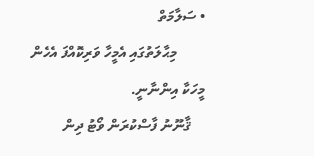• ސަލާމަތް
        މިޙާލަތުގައި އެމީހާ ވަރިކޮއްފަ އެހެން މީހަކާ އިންނާނީ.
    ޤާނޫނު ފާސްކުރަން ވޯޓު ދިން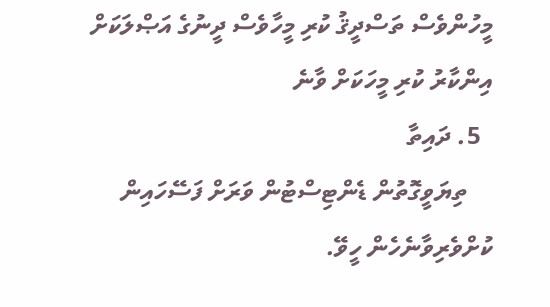މީހުންވެސް ތަސްދީޤު ކުރި މީހާވެސް ދީނުގެ އަޞްލަކަށް އިންކާރު ކުރި މީހަކަށް ވާނެ
  5. ދައިތާ
    ތިޔަވީގޮތުން ޑެންޓިސްޓުން ވަރަށް ފަސޭހައިން ކުށްވެރިވާނެހެން ހީވޭ.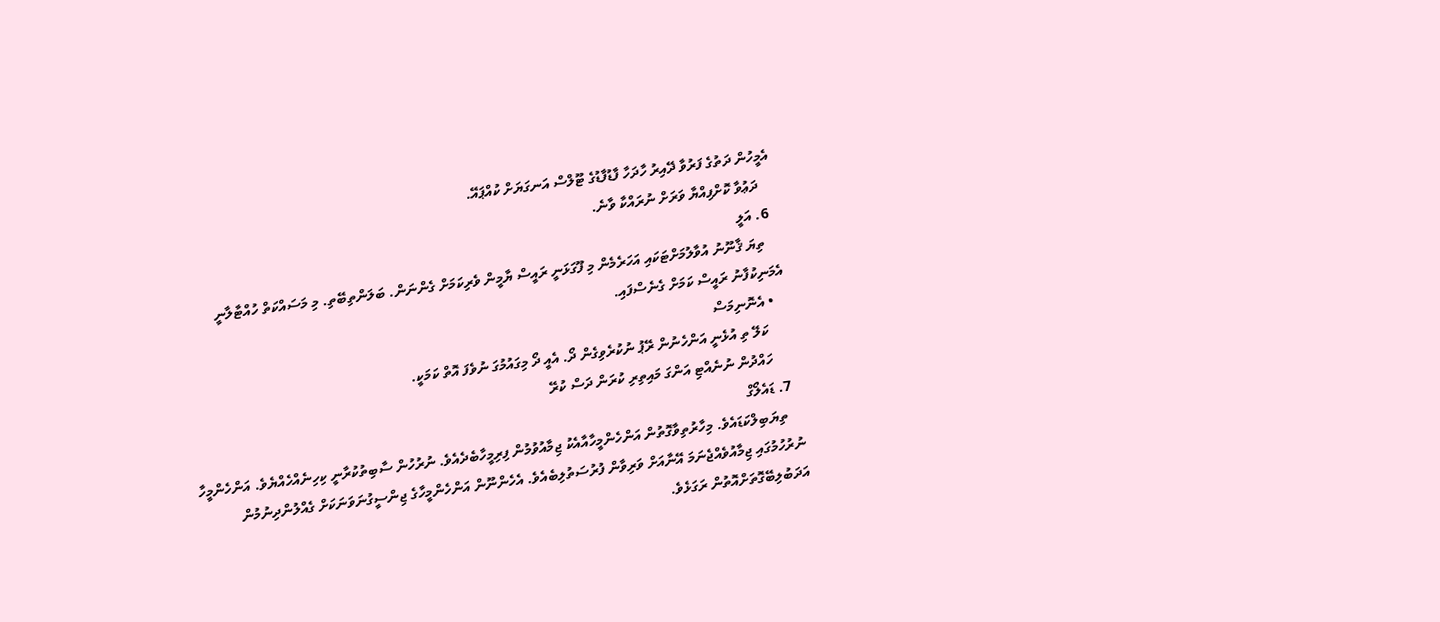އެމީހުން ދަތުގެ ފަރުވާ ދޭއިރު ހާދަހާ ފާޑުފާޑުގެ ޓޫލްސް އަނގަޔަށް ކުއްޕައޭ.
    ދަޢުވާ ކޮށްފިއްޔާ ވަރަށް ނުރައްކާ ވާނެ.
  6. އަލީ
    ތިޔަ ޤާނޫނު އުވާލުމަށްޓަކައި އަހަރެމެން މި ފޫގަޅަނީ ރައީސް ޔާމީން ވެރިކަމަށް ގެންނަން. ބަލަންތިބޭތި. މި މަސައްކަތް ހުއްޓާލާނީ އެމަނިކުފާނު ރައީސް ކަމަށް ގެނެސްފައި.
    • އެނޮނިމަސް
      ކަލޭ ތި އުޅެނީ އަންހެނުން ރޭޕު ނުކުރެވިގެން ދޯ. އެއީ ދޯ މިގައުމުގަ ނުވެފަ އޮތް ކަމަކީ.
      ހައްދުން ނުނެއްޓި އަންގަ މައިތިރި ކުރަން ދަސް ކުރޭ
  7. ޑައެލޯގް
    ތިޔަބިލްކަޑައެވެ. މިހާރުތިވާގޮތުން އަންހެންމީހާއާއެކު ޖިމާއުވުމުން ފިރިމީހާބެދެއެވެ. ނުރުހުން ސާބިތުކުރާނީ ކިހިނެއްހެއްޔެވެ. އަންހެންމީހާ ނުރުހުމުގައި ޖިމާއުވެއްޖެނަމަ އޭނާއަށް ވަރިވާން ފުރުސަތުލިބެއެވެ. އެހެންނޫން އަންހެންމީހާގެ ޖިންސީގުނަވަނަކަށް ގެއްލުންދިނުމުން އަދަބުލިބޭގޮތަށްއޮތުން ރަގަޅެވެ.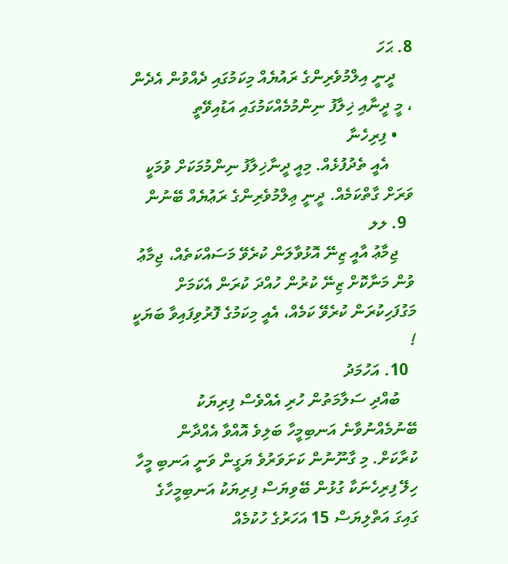8. ޙަހަ
    ދީނީ އިލްމުވެރިންގެ ރައުޔެއް މިކަމުގައި ދެއްވުން އެދެން ، މީ ދީނާއި ޚިލާފު ނިންމުމެއްކަމުގައި އަޑުއިވޭތީ
    • ފިރިހެނާ
      އެއީ ތެދުފުޅެއް. މިއީ ދީނާޚިލާފު ނިންމުމަކަށް ވުމަކީ ވަރަށް ގާތްކަމެއް. ދީނީ ޢިލްމުވެރިންގެ ރަޢުޔެއް ބޭނުން
  9. ލލ
    ޖިމާޢު އާއީ ޒިނޭ އޮޅުވާލަން ކުރެވޭ މަސައްކަތެއް، ޖިމާޢު ވުން މަނާކޮށް ޒިނޭ ކުރުން ހުއްދަ ކުރަން އެކަމަށް މަގުފަހިކުރަން ކުރެވޭ ކަމެއް، އެއީ މިކަމުގެ ފޮރުވިފައިވާ ބަޔަކީ !
  10. އަހުމަދު
    ބުއްދި ސަލާމަތުން ހުރި އެއްވެސް ފިރިޔަކު ބޭނުމެއްނުވާނެ އަނބިމީހާ ބަލިވެ އޮއްވާ އެއްދާން ކުރާކަށް. މި ގާނޫނުން ކަށަވަރުވެ ޔަގީން ވަނީ އަނބި މީހާ ހިލޭ ފިރިހެނަކާ ގުޅުން ބޭވިޔަސް ފިރިޔަކު އަނބިމީހާގެ ގައިގަ އަތްލިޔަސް 15 އަހަރުގެ ހުކުމެއް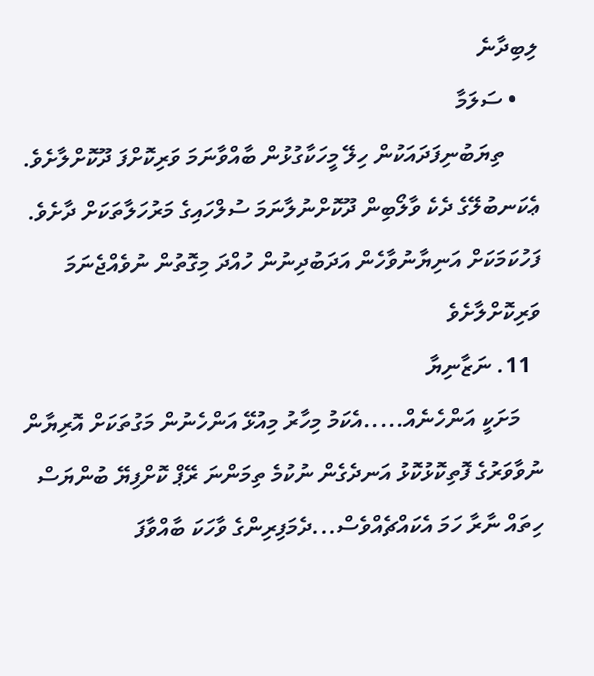ލިބިދާނެ
    • ސަލަމާ
      ތިޔަބުނިފަދައަކުން ހިލޭ މީހަކާގުޅުން ބާއްވާނަމަ ވަރިކޮށްފަ ދޫކޮށްލާށެވެ. ޢެކަނބުލޭގެ ދެކެ ވާލޯބިން ދޫކޮށްނުލާނަމަ ސުލްހައިގެ މަރުހަލާތަކަށް ދާށެވެ. ފަހުކަމަކަށް އަނިޔާނުވާހެން އަދަބުދިނުން ހުއްދަ މިގޮތުން ނުވެއްޖެނަމަ ވަރިކޮށްލާށެވެ
  11. ނަޒާނިޔާ
    މަށަކީ އަންހެނެއް.....އެކަމު މިހާރު މިއުޅޭ އަންހެނުން މަގުތަކަށް އޮރިޔާން ނުވާވަރުގެ ފޮތިކޮޅުކޮޅު އަނދެގެން ނުކުމެ ތިމަންނަ ރޭޕް ކޮށްފިޔޭ ބުންޔަސް ހިތައް ނާރާ ހަމަ އެކައްޗެއްވެސް...ދެމަފިރިންގެ ވާހަކަ ބާއްވާފަ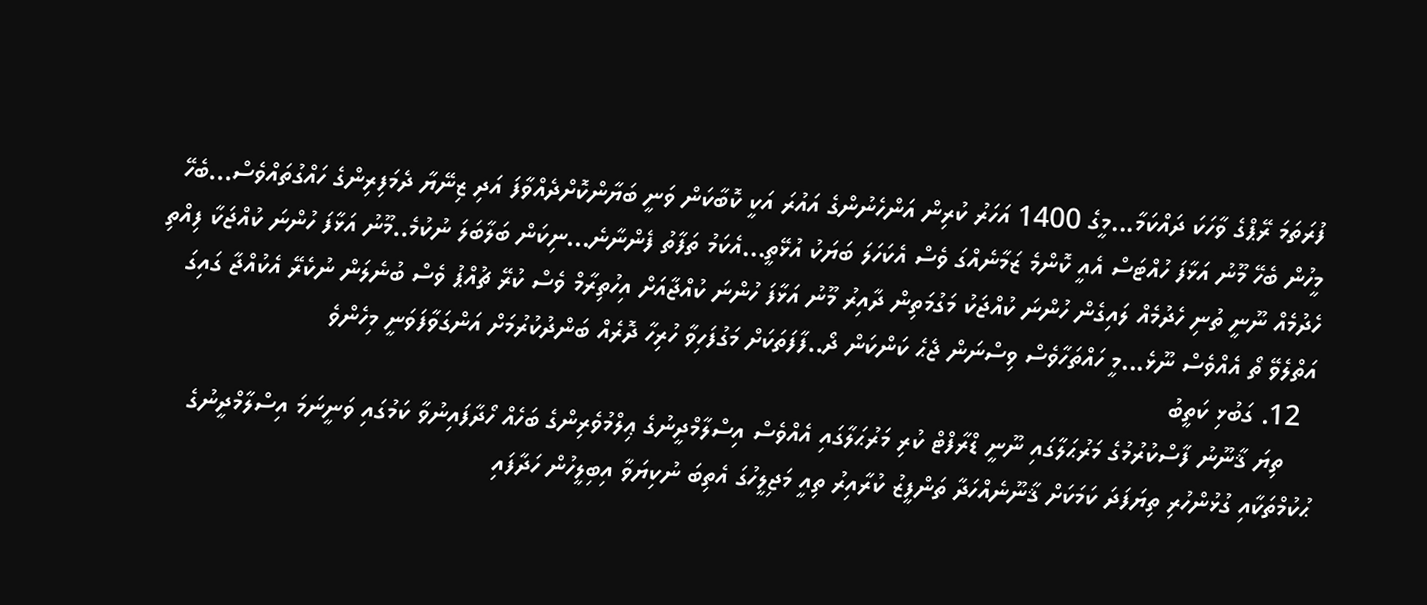ފުރަތަމަ ރޭޕްގެ ވާހަކަ ދައްކަމާ...މީގެ 1400 އަހަރު ކުރިން އަންހެނުންގެ އައުރަ އަކީ ކޮބާކަން ވަނީ ބަޔާންކޮށްދެއްވާފަ އަދި ޒިނޭޔާ ދެމަފިރިންގެ ހައްގުތައްވެސް...ބެހޭ މީހުން ބެހޭ މޫނު އަޅާފަ ހުއްޓަސް އެއީ ކޮންމެ ޒަމާނެއްގަ ވެސް އެކަހަލަ ބަޔަކު އުޅޭތީ...އެކަމު ތަފާތު ފެންނާނެ...ނިކަން ބަލާބަލަ ނުކުމެ..މޫނު އަޅާފަ ހުންނަ ކުއްޖަކާ ފިއްތި ހެދުމެއް ނޫނީ ތުނި ހެދުމެއް ލައިގެން ހުންނަ ކުއްޖަކު މަގުމަތިން ދާއިރު މޫނު އަޅާފަ ހުންނަ ކުއްޖާއަށް އިހުތިރާމް ވެސް ކުރޭ ޗުއްޕު ވެސް ބުނެލަން ނުކެރޭ އެކުއްޖާ ގައިގަ އަތްލެވޭ ތޯ އެއްވެސް ނޫޅެ...މީ ހައްތަހާވެސް ވިސްނަން ޖެޙެ ކަންކަން ދޯ..ފާފަތަކަށް މަގުފަހިވާ ހުރިހާ ދޮރެއް ބަންދުކުރުމަށް އަންގަވާފަވަނީ މިހެންވެ
  12. ގަބުޅި ކަތީބު
    ތިޔަ ޤާނޫނު ފާސްކުރުމުގެ މަރުޙަލާގައި ނޫނީ ޑްރާފްޓް ކުރި މަރުޙަލާގައި އެއްވެސް އިސްލާމްދީނުގެ ޢިލްމުވެރިންގެ ބަހެއް ހޯދާފައިނުވާ ކަމުގައި ވަނީނަމަ އިސްލާމްދީނުގެ ޙުކުމްތަކާއި ގުޅުންހުރި ތިޔަފަދަ ކަމަކަށް ޤާނޫނެއްހަދާ ތަންފީޒު ކުރާއިރު ތިއީ މަޖިލީހުގަ އެތިބަ ނުކިޔަވާ އިބިލީހުން ހަދާފައި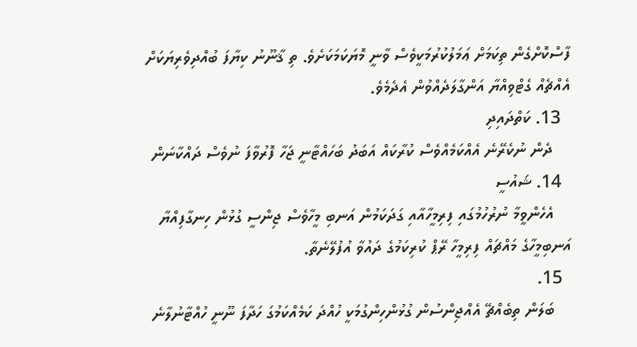ފާސްކޮށްގެން ތިކަމަށް ޢަމަލުކުރުމަކީވެސް ވާނީ މޮޔަކަމަކަށެވެ. ތި ޤާނޫނު ކިޔާފަ ބުއްދިވެރިޔަކަށް އެއްޗެއް ގެޓްވިއްޔާ އަންގާލަދެއްވުން އެދެމެވެ.
  13. ކަތްދައިދި
    ދެން ނުކެރޭނެ އެއްކަމެއްވެސް ކުރާކައް އަބަދު ބަހައްޓާނީ ޖަހާ ފޮރުވާފަ ނުވެސް ދައްކާނަން
  14. ޝައުސީ
    އެހެންވީމާ ނުރުހުމުގައި ފިރިމީހާއާއި ގަދަކަމުން އަނބި މީހާވެސް ޖިންސީ ގުޅުން ހިނގާފިއްޔާ އަނބިމީހާގެ މައްޗައް ފިރިމީހާ ރޭޕް ކުރިކަމުގެ ދައުވާ އުފުލޭނެތާ.
  15.
    ބަލަން ތިބެއްޗޭ އެއްޖިންސުން ގުޅުންހިންގުމަކީ ހުއްދަ ކަމެއްކަމުގަ ހަދާފަ ނޫނީ ހުއްޓާނުލާނެ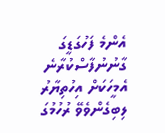އެންމެ ފަހުގަޑީގަ ގާނުނުފާސްކުރާނެ އެމީހަކަށް އިހުތިޔާރު ލިބިގެންވެވޭ ރުހުމުގަ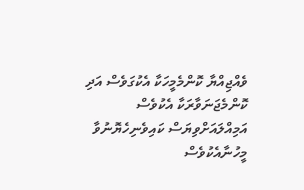ވެއްޖިއްޔާ ކޮންމެމީހަކާ އެކުގަވެސް އަދި ކޮންމެޖަނަވާރަކާ އެކުވެސް އަމިއްލައަށްވިޔަސް ކައިވެނިހެޔޮނުވާ މީހުނާއެކުވެސް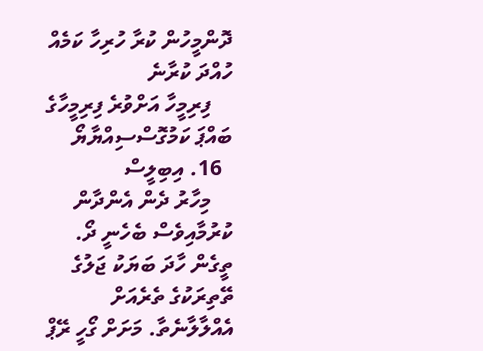ދޮންމީހުން ކުރާ ހުރިހާ ކަމެއް ހުއްދަ ކުރާނެ
    ފިރިމީހާ އަށްވުރެ ފިރިމީހާގެ ބައްޕަ ކަމުގޮސްސިއްޔާޔޯ
  16. އިބިލީސް
    މިހާރު ދެން އެންދާން ކުރުމާއިވެސް ބެހެނީ ދޯ. ތީގެން ހާދަ ބަޔަކު ޖަލުގެ ތޭތިރަކުގެ ތެރެއަށް އެއްލާލާނެތާ. މަށަށް ގޯހީ ރޭޕް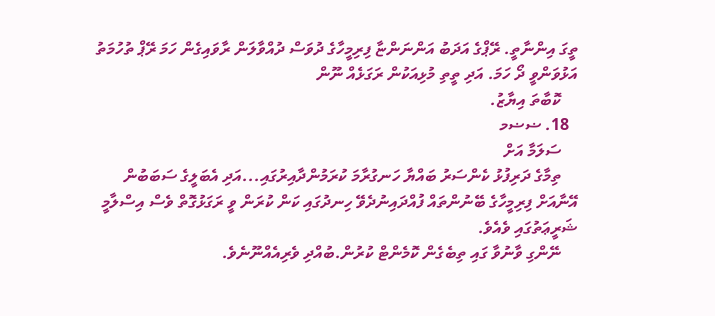ތީގަ އިންނާތީ. ރޭޕްގެ އަދަބު އަންނަންޏާ ފިރިމީހާގެ ދުވަސް ދުއްވާލަން ރާވައިގެން ހަމަ ރޭޕް ތުހުމަތު އަޅުވަންވީ ދޯ ހަމަ. އަދި ތީތި މުޅިއަކުން ރަގަޅެއް ނޫން
    ކޮބާތަ އިޔާޒު.
  18. ޟޟމ
    ސަލަމާ އަށް
    ތިމާގެ ދަރިފުޅު ކެންސަރު ބައްޔާ ހަނގުރާމަ ކުރަމުންދާއިރުގައި...އަދި އެބަލީގެ ސަބަބުން އޭނާއަށް ފިރިމީހާގެ ބޭނުންތައް ފުއްދައިނުދެވޭ ހިނދުގައި ކަން ކުރަން ވީ ރަގަޅުގޮތް ވެސް އިސްލާމީ ޝަރީޢަތުގައި ވެއެވެ.
    ނޭންގި ވާނުވާ ގައި ތިބެގެން ކޮމެންޓް ކުރުން.ބުއްދި ވެރިއެއްނޫނެވެ.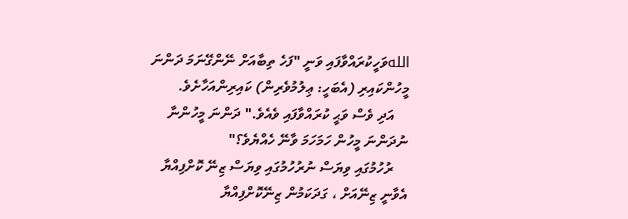اللهވަހީކުރައްވާފައި ވަނީ "ފަހެ ތިބާއަށް ނޭންގޭނަމަ ދަންނަ މީހުންކައިރި (އެބަހީ: ޢިލުމުވެރިން) ކައިރިންއަހާށެވެ.
    އަދި ވެސް ވަޙީ ކުރައްވާފައި ވެއެވެ." ދަންނަ މީހުންނާ ނުދަންނަ މީހުން ހަމަހަމަ ވާނޭ ހެއްޔެވެ؟"
    ރުހުމުގައި ވިޔަސް ނުރުހުމުގައި ވިޔަސް ޒިނޭ ކޮށްފިއްޔާ އެވާނީ ޒިނޭއަށް ، ގަދަކަމުން ޒިނޭކޮށްފިއްޔާ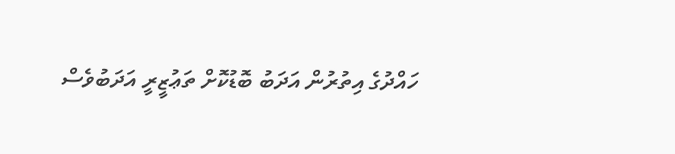ހައްދުގެ އިތުރުން އަދަބު ބޮޑުކޮށް ތަޢުޒީރީ އަދަބުވެސް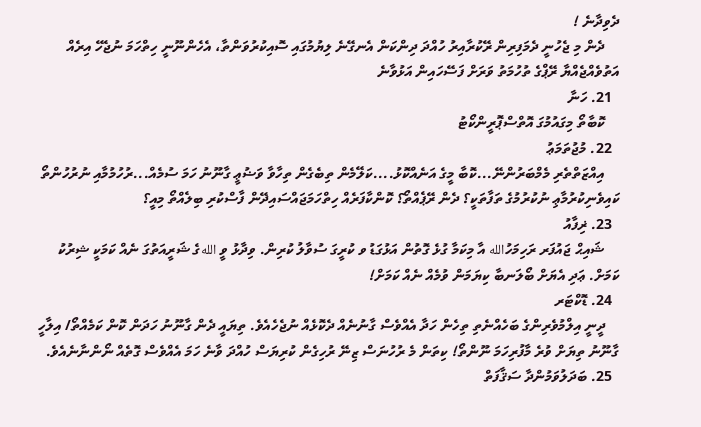ދެވިދާނެ !
    ދެން މި ޖެހުނީ ދެމަފިރިން ރޭކުރާއިރު ހުއްދަ ދިންކަން އެނގޭނެ ލިޔުމުގައި ސޮއިކުރުވަންތާ، އެހެންނޫނީ ހިތްހަމަ ނުޖެހޭ އިރެއް އަތުވެއްޖެއްޔާ ރޭޕްގެ ތުހުމަތު ވަރަށް ފަސޭހައިން އަޅުވާނެ
  21. ހަނާ
    ކޮބާތޯ މިގައުމުގަ އޮތްސްޕޮރީންކޯޓު
  22. މުޖުތަމަޢު
    އިއްޒަތްތެރި މެމްބަރުންނޭ...ކޮބާ މީގެ އަނެއްކޮޅު....ކަލޭމެން ތިބެގެން ތިހާވާ ވަޟުޢީ ގާނޫނު ހަމަ ސުމެއް...ރުހުމުމާއި ނުރުހުންތޯ ކައިވެނިކުރުމާޢި ނުކުރުމުގެ ތަފާތަކީ؟ ދެން ރޭޕެއްތޯ؟ ކޮންކާފަރެއް ހިތްހަމަޖައްސައިދޭން ފާސްކުރި ބިލެއްތޯ މިއީ؟
  23. ޜިފާއު
    ޝައިޙް ޖައުފަރ ރަހިމަހުالله އާ މިކަމާ ގުޅެ ގޮތުން އަޅުގަޑު ވ ކުރީގަ ސުވާލު ކުރިން. ވިދާޅު ވީ اللهގެ ޝަރީއަތުގަ ނެއް ކަމަކީ ޝިރުކު ކަމަށް. ޢަދި އެޔަށް ބޯލަނބާ ކިޔަމަން ވުމެއް ނެއް ކަމަށް!
  24. ޑޮކްޓަރ
    ދީނީ އިލްމުވެރިންގެ ބަހެއްނެތި ތިހެން ހަދާ އެއްވެސް ގާނުނެއް ދެކޮޅެއް ނުޖެހެއެވެ. ތިޔައީ ދެން ގާނޫނު ހަދަން ކޮން ކަމެއްތޯ/ އިލާހީ ގާނޫނު ތިޔަށް ވުރެ މާފުރިހަމަ ނޫންތޯ! ކިތަން މެ ރުހުނަސް ޒިނޭ ރުހިގެން ކުރިޔަސް ހުއްދަ ވާނެ ހަމަ އެއްވެސް ގޮތެއް ނޯންނާނެއެވެ.
  25. ބަދަލުވަމުންދާ ސަޤާފަތް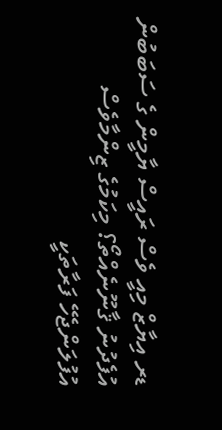ޑރ އިޔާޒް މިއީ ވެސް ރައީސް ޔާމީން ގެ ސަބަބުން އުފެދުނު ޤާނޫނެއްތޯ؟ މިކަމުގެ ޒިންމާވެސް އުފުލަންޖެހޭ ފަރާތަކީ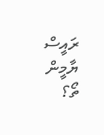ރައީސް ޔާމީން ތޯ؟